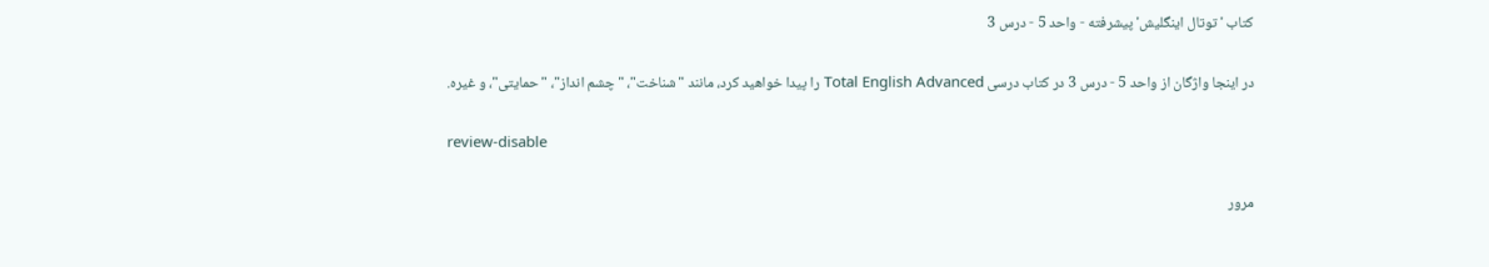کتاب 'توتال اینگلیش' پیشرفته - واحد 5 - درس 3

در اینجا واژگان از واحد 5 - درس 3 در کتاب درسی Total English Advanced را پیدا خواهید کرد، مانند "شناخت"، "چشم انداز"، "حمایتی"، و غیره.

review-disable

مرور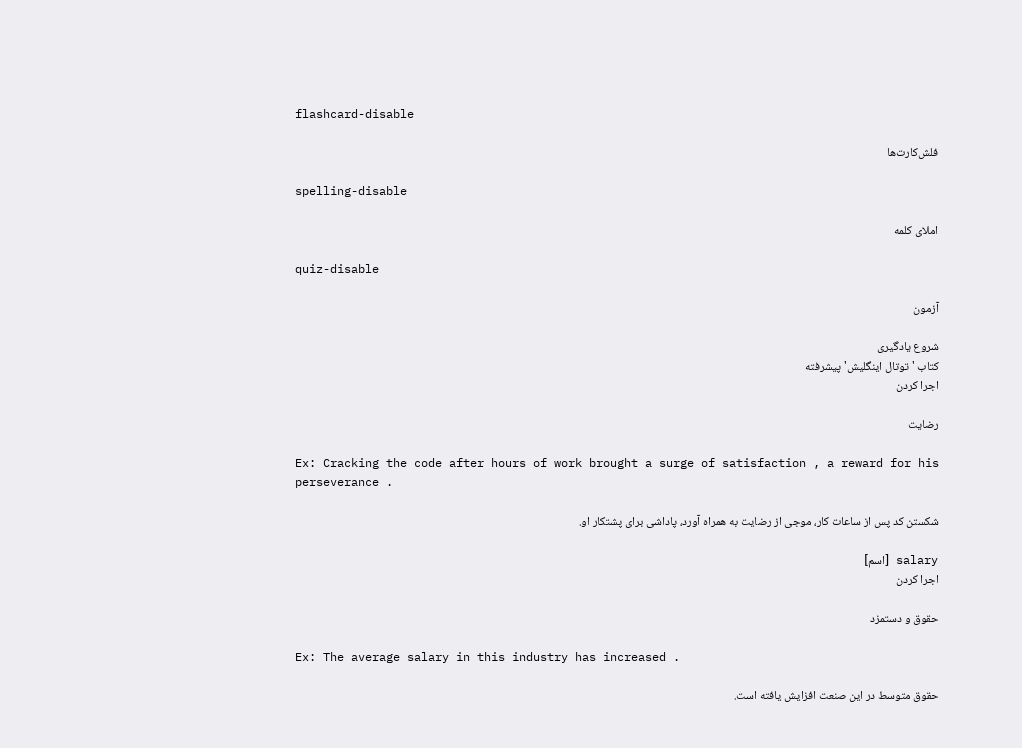flashcard-disable

فلش‌کارت‌ها

spelling-disable

املای کلمه

quiz-disable

آزمون

شروع یادگیری
کتاب 'توتال اینگلیش' پیشرفته
اجرا کردن

رضایت

Ex: Cracking the code after hours of work brought a surge of satisfaction , a reward for his perseverance .

شکستن کد پس از ساعات کار، موجی از رضایت به همراه آورد، پاداشی برای پشتکار او.

salary [اسم]
اجرا کردن

حقوق و دستمزد

Ex: The average salary in this industry has increased .

حقوق متوسط در این صنعت افزایش یافته است.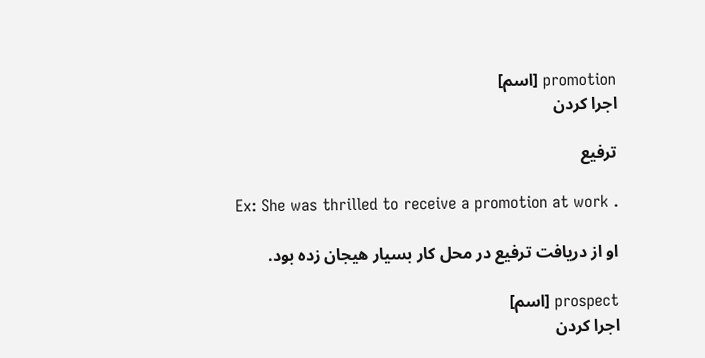promotion [اسم]
اجرا کردن

ترفیع

Ex: She was thrilled to receive a promotion at work .

او از دریافت ترفیع در محل کار بسیار هیجان زده بود.

prospect [اسم]
اجرا کردن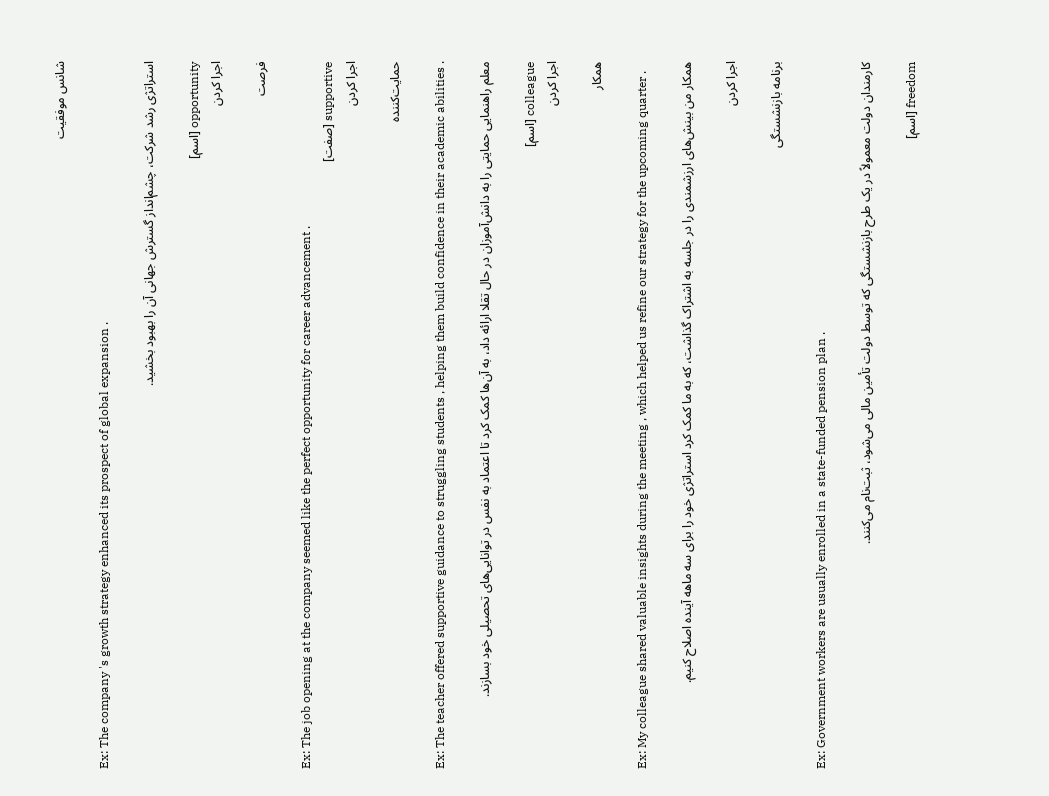شانس موفقیت

Ex: The company 's growth strategy enhanced its prospect of global expansion .

استراتژی رشد شرکت، چشم‌انداز گسترش جهانی آن را بهبود بخشید.

opportunity [اسم]
اجرا کردن

فرصت

Ex: The job opening at the company seemed like the perfect opportunity for career advancement .
supportive [صفت]
اجرا کردن

حمایت‌کننده

Ex: The teacher offered supportive guidance to struggling students , helping them build confidence in their academic abilities .

معلم راهنمایی حمایتی را به دانش‌آموزان در حال تقلا ارائه داد، به آن‌ها کمک کرد تا اعتماد به نفس در توانایی‌های تحصیلی خود بسازند.

colleague [اسم]
اجرا کردن

همکار

Ex: My colleague shared valuable insights during the meeting , which helped us refine our strategy for the upcoming quarter .

همکار من بینش‌های ارزشمندی را در جلسه به اشتراک گذاشت، که به ما کمک کرد استراتژی خود را برای سه ماهه آینده اصلاح کنیم.

اجرا کردن

برنامه بازنشستگی

Ex: Government workers are usually enrolled in a state-funded pension plan .

کارمندان دولت معمولاً در یک طرح بازنشستگی که توسط دولت تأمین مالی می‌شود، ثبت‌نام می‌کنند.

freedom [اسم]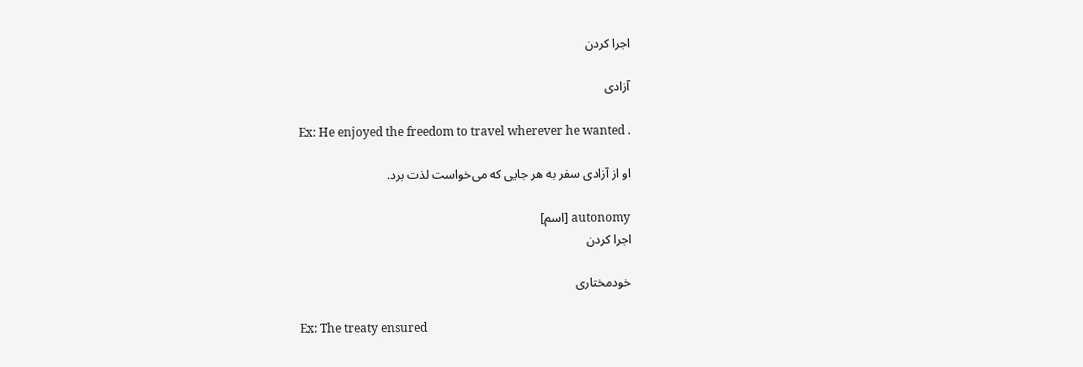اجرا کردن

آزادی

Ex: He enjoyed the freedom to travel wherever he wanted .

او از آزادی سفر به هر جایی که می‌خواست لذت برد.

autonomy [اسم]
اجرا کردن

خودمختاری

Ex: The treaty ensured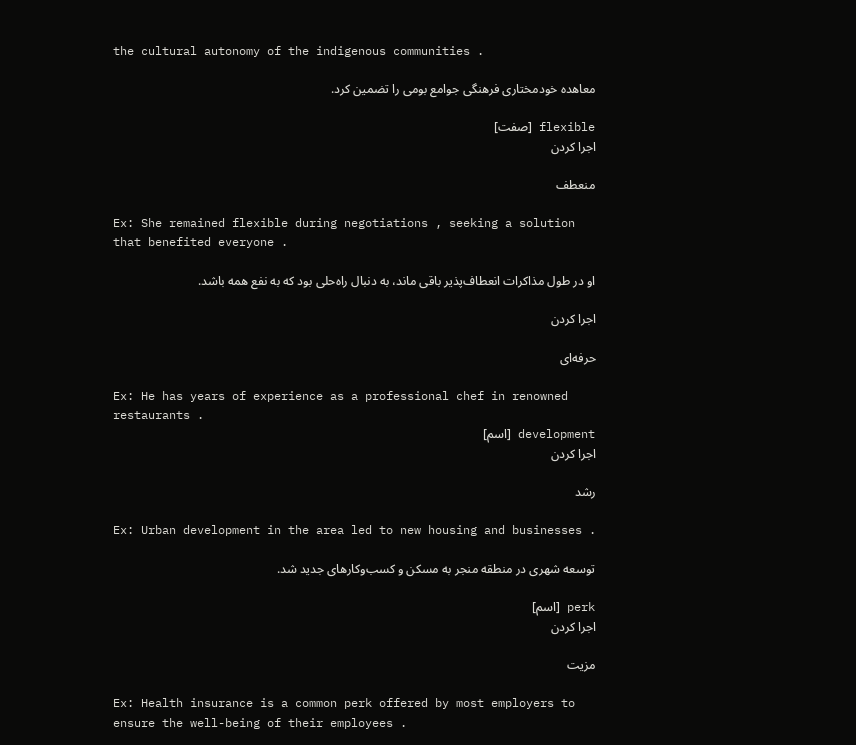the cultural autonomy of the indigenous communities .

معاهده خودمختاری فرهنگی جوامع بومی را تضمین کرد.

flexible [صفت]
اجرا کردن

منعطف

Ex: She remained flexible during negotiations , seeking a solution that benefited everyone .

او در طول مذاکرات انعطاف‌پذیر باقی ماند، به دنبال راه‌حلی بود که به نفع همه باشد.

اجرا کردن

حرفه‌ای

Ex: He has years of experience as a professional chef in renowned restaurants .
development [اسم]
اجرا کردن

رشد

Ex: Urban development in the area led to new housing and businesses .

توسعه شهری در منطقه منجر به مسکن و کسب‌وکارهای جدید شد.

perk [اسم]
اجرا کردن

مزیت

Ex: Health insurance is a common perk offered by most employers to ensure the well-being of their employees .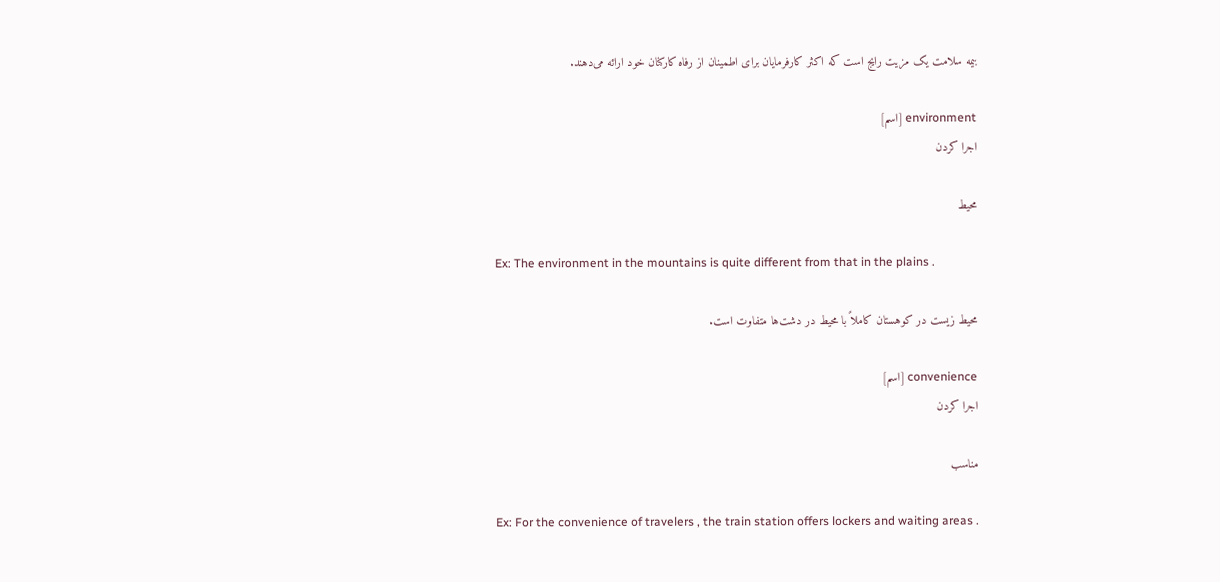بیمه سلامت یک مزیت رایج است که اکثر کارفرمایان برای اطمینان از رفاه کارکنان خود ارائه می‌دهند.

environment [اسم]
اجرا کردن

محیط‌

Ex: The environment in the mountains is quite different from that in the plains .

محیط زیست در کوهستان کاملاً با محیط در دشت‌ها متفاوت است.

convenience [اسم]
اجرا کردن

مناسب‌

Ex: For the convenience of travelers , the train station offers lockers and waiting areas .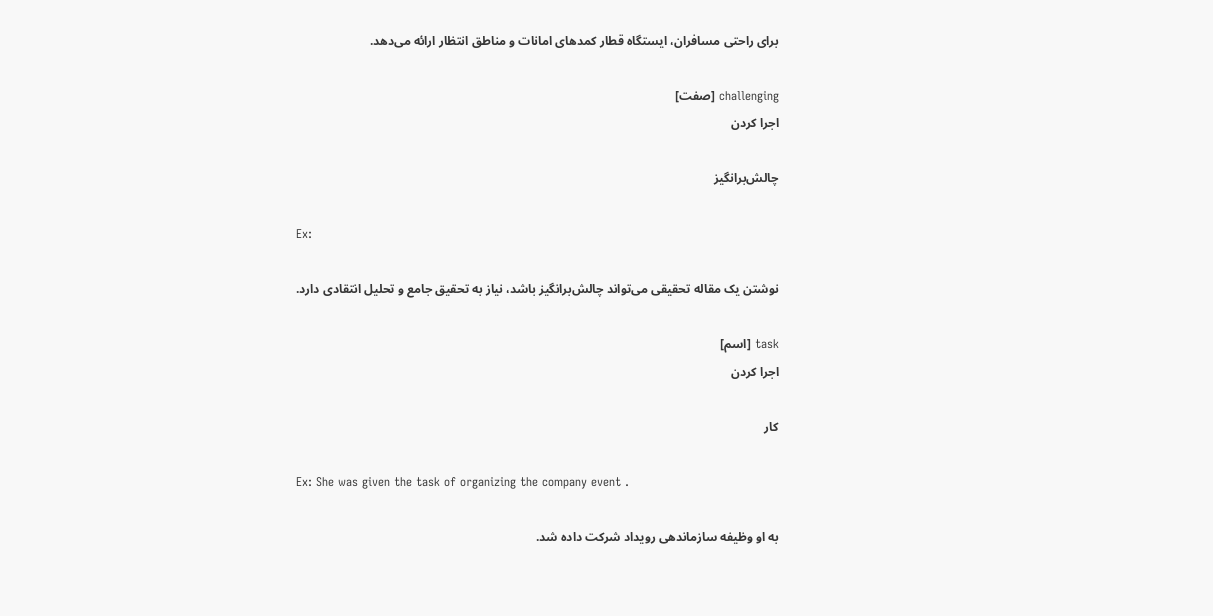برای راحتی مسافران، ایستگاه قطار کمدهای امانات و مناطق انتظار ارائه می‌دهد.

challenging [صفت]
اجرا کردن

چالش‌برانگیز

Ex:

نوشتن یک مقاله تحقیقی می‌تواند چالش‌برانگیز باشد، نیاز به تحقیق جامع و تحلیل انتقادی دارد.

task [اسم]
اجرا کردن

کار

Ex: She was given the task of organizing the company event .

به او وظیفه سازماندهی رویداد شرکت داده شد.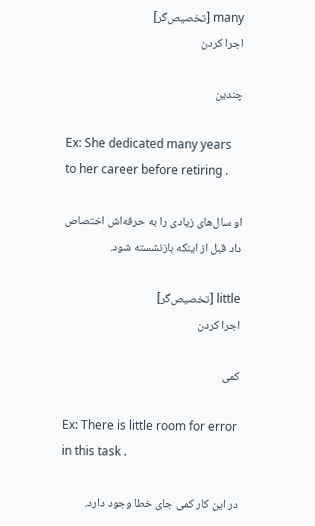many [تخصیص‌گر]
اجرا کردن

چندین

Ex: She dedicated many years to her career before retiring .

او سال‌های زیادی را به حرفه‌اش اختصاص داد قبل از اینکه بازنشسته شود.

little [تخصیص‌گر]
اجرا کردن

کمی

Ex: There is little room for error in this task .

در این کار کمی جای خطا وجود دارد.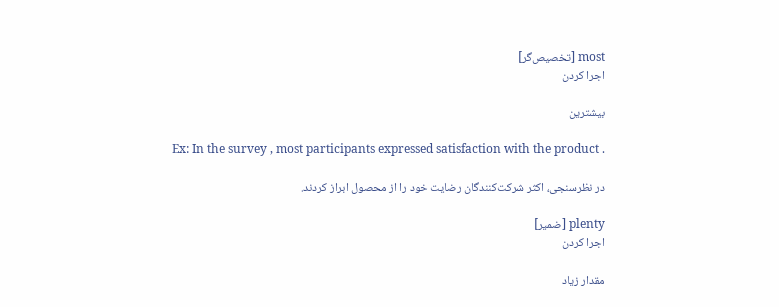most [تخصیص‌گر]
اجرا کردن

بیشترین

Ex: In the survey , most participants expressed satisfaction with the product .

در نظرسنجی، اکثر شرکت‌کنندگان رضایت خود را از محصول ابراز کردند.

plenty [ضمیر]
اجرا کردن

مقدار زیاد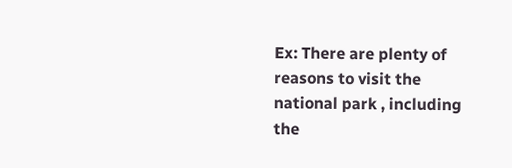Ex: There are plenty of reasons to visit the national park , including the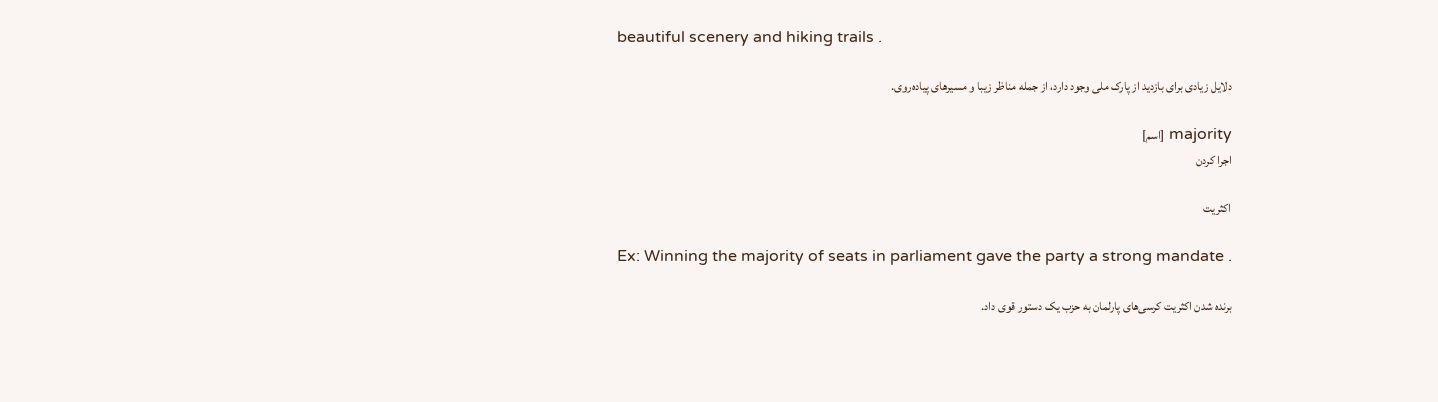beautiful scenery and hiking trails .

دلایل زیادی برای بازدید از پارک ملی وجود دارد، از جمله مناظر زیبا و مسیرهای پیاده‌روی.

majority [اسم]
اجرا کردن

اکثریت

Ex: Winning the majority of seats in parliament gave the party a strong mandate .

برنده شدن اکثریت کرسی‌های پارلمان به حزب یک دستور قوی داد.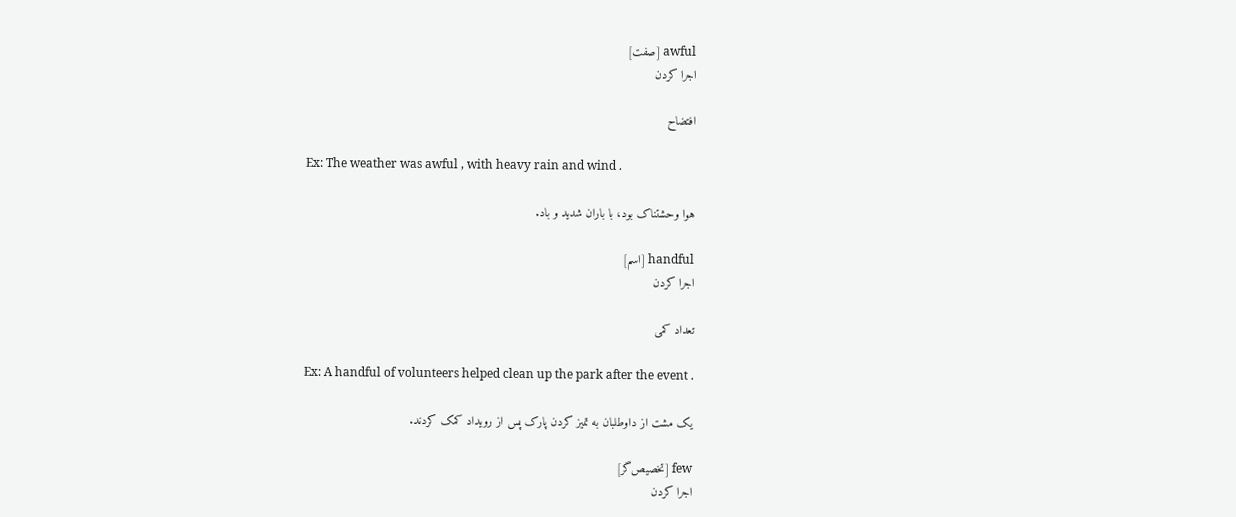awful [صفت]
اجرا کردن

افتضاح

Ex: The weather was awful , with heavy rain and wind .

هوا وحشتناک بود، با باران شدید و باد.

handful [اسم]
اجرا کردن

تعداد کمی

Ex: A handful of volunteers helped clean up the park after the event .

یک مشت از داوطلبان به تمیز کردن پارک پس از رویداد کمک کردند.

few [تخصیص‌گر]
اجرا کردن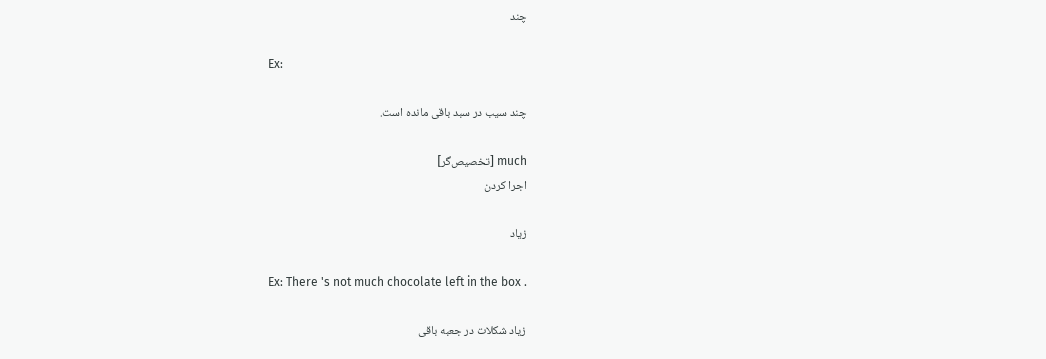چند

Ex:

چند سیب در سبد باقی مانده است.

much [تخصیص‌گر]
اجرا کردن

زیاد

Ex: There 's not much chocolate left in the box .

زیاد شکلات در جعبه باقی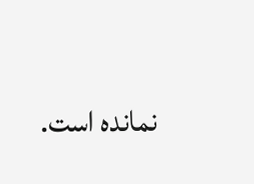نمانده است.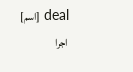deal [اسم]
اجرا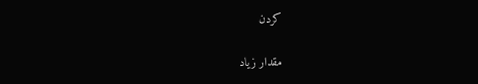کردن

مقدار زیاد